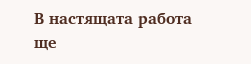В настящата работа ще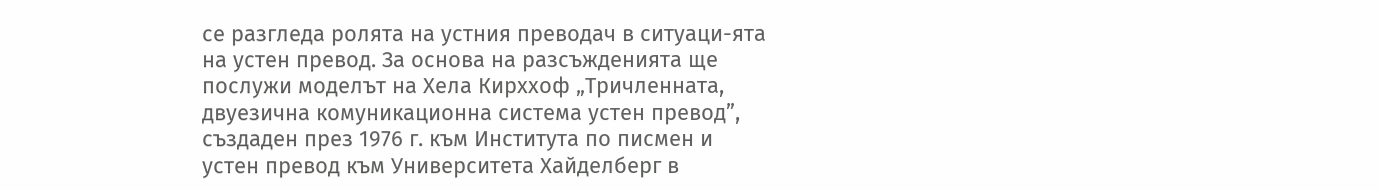се разгледа ролята на устния преводач в ситуаци-ята на устен превод. За основа на разсъжденията ще послужи моделът на Хела Кирххоф „Тричленната, двуезична комуникационна система устен превод”, създаден през 1976 г. към Института по писмен и устен превод към Университета Хайделберг в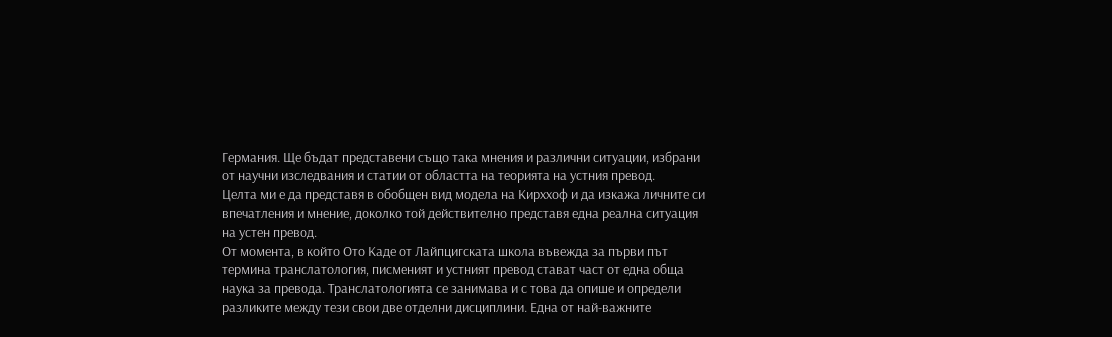Германия. Ще бъдат представени също така мнения и различни ситуации, избрани от научни изследвания и статии от областта на теорията на устния превод.
Целта ми е да представя в обобщен вид модела на Кирххоф и да изкажа личните си впечатления и мнение, доколко той действително представя една реална ситуация на устен превод.
От момента, в който Ото Каде от Лайпцигската школа въвежда за първи път термина транслатология, писменият и устният превод стават част от една обща наука за превода. Транслатологията се занимава и с това да опише и определи разликите между тези свои две отделни дисциплини. Една от най-важните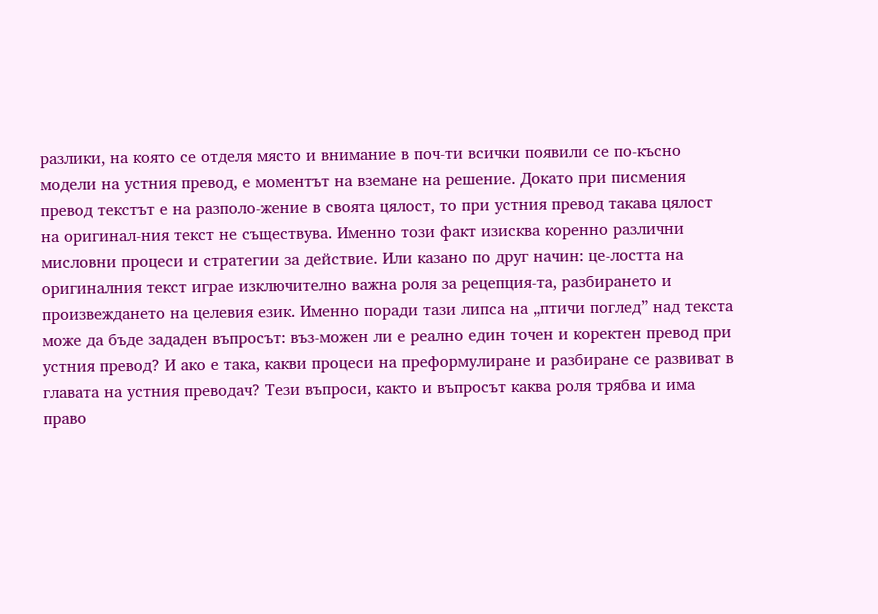разлики, на която се отделя място и внимание в поч-ти всички появили се по-късно модели на устния превод, е моментът на вземане на решение. Докато при писмения превод текстът е на разполо-жение в своята цялост, то при устния превод такава цялост на оригинал-ния текст не съществува. Именно този факт изисква коренно различни мисловни процеси и стратегии за действие. Или казано по друг начин: це-лостта на оригиналния текст играе изключително важна роля за рецепция-та, разбирането и произвеждането на целевия език. Именно поради тази липса на „птичи поглед” над текста може да бъде зададен въпросът: въз-можен ли е реално един точен и коректен превод при устния превод? И ако е така, какви процеси на преформулиране и разбиране се развиват в главата на устния преводач? Тези въпроси, както и въпросът каква роля трябва и има право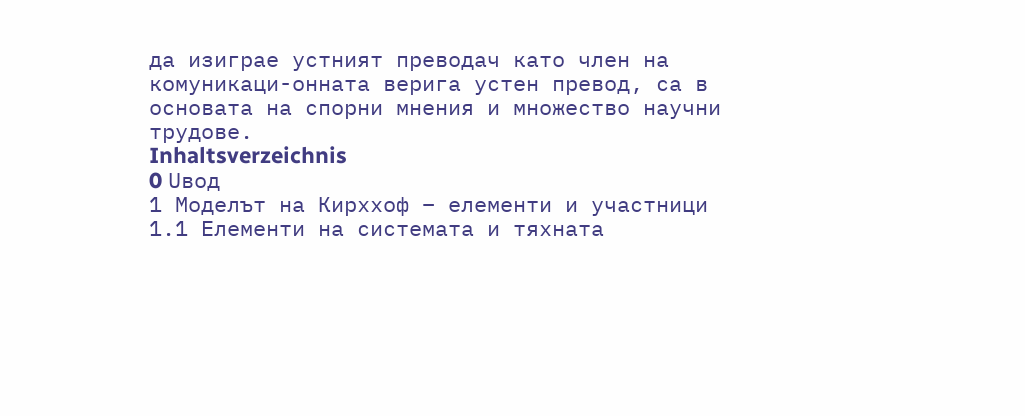да изиграе устният преводач като член на комуникаци-онната верига устен превод, са в основата на спорни мнения и множество научни трудове.
Inhaltsverzeichnis
0 Uвод
1 Моделът на Кирххоф – елементи и участници
1.1 Елементи на системата и тяхната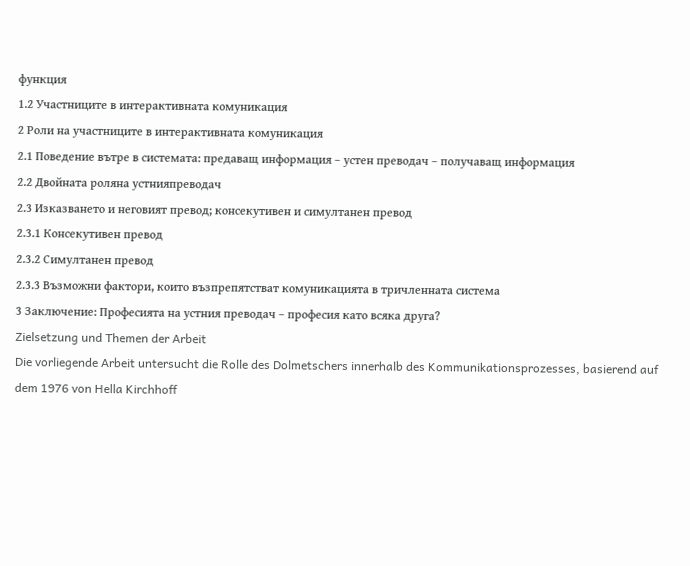функция
1.2 Участниците в интерактивната комуникация
2 Роли на участниците в интерактивната комуникация
2.1 Поведение вътре в системата: предаващ информация – устен преводач – получаващ информация
2.2 Двойната роляна устнияпреводач
2.3 Изказването и неговият превод; консекутивен и симултанен превод
2.3.1 Консекутивен превод
2.3.2 Симултанен превод
2.3.3 Възможни фактори, които възпрепятстват комуникацията в тричленната система
3 Заключение: Професията на устния преводач – професия като всяка друга?
Zielsetzung und Themen der Arbeit
Die vorliegende Arbeit untersucht die Rolle des Dolmetschers innerhalb des Kommunikationsprozesses, basierend auf dem 1976 von Hella Kirchhoff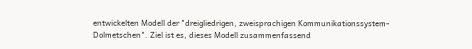entwickelten Modell der "dreigliedrigen, zweisprachigen Kommunikationssystem-Dolmetschen". Ziel ist es, dieses Modell zusammenfassend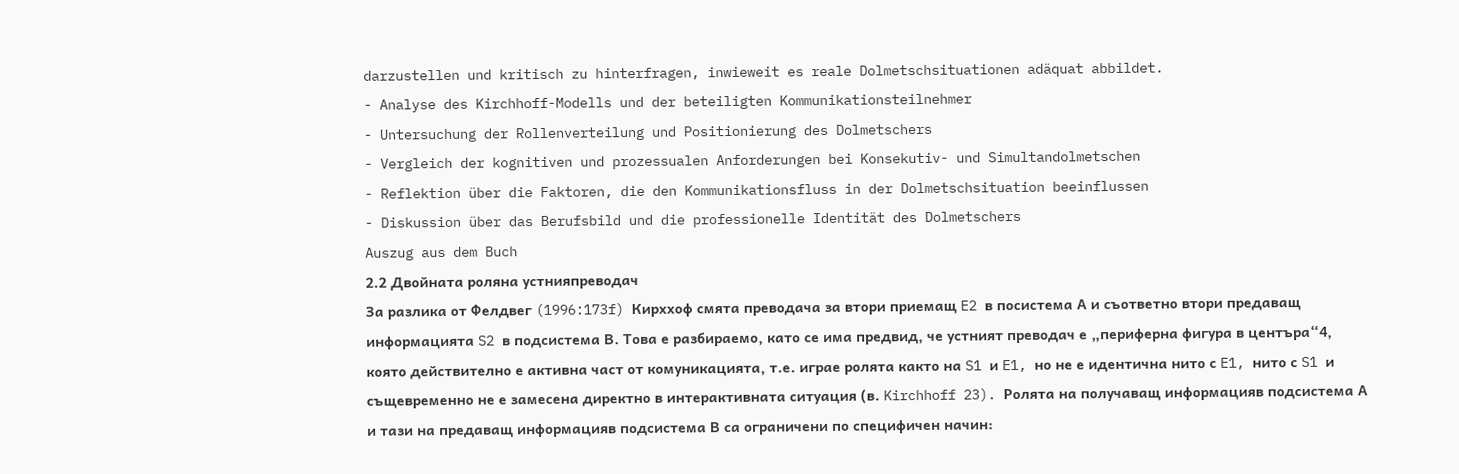darzustellen und kritisch zu hinterfragen, inwieweit es reale Dolmetschsituationen adäquat abbildet.
- Analyse des Kirchhoff-Modells und der beteiligten Kommunikationsteilnehmer
- Untersuchung der Rollenverteilung und Positionierung des Dolmetschers
- Vergleich der kognitiven und prozessualen Anforderungen bei Konsekutiv- und Simultandolmetschen
- Reflektion über die Faktoren, die den Kommunikationsfluss in der Dolmetschsituation beeinflussen
- Diskussion über das Berufsbild und die professionelle Identität des Dolmetschers
Auszug aus dem Buch
2.2 Двойната роляна устнияпреводач
За разлика от Фелдвег (1996:173f) Кирххоф смята преводача за втори приемащ E2 в посистема А и съответно втори предаващ информацията S2 в подсистема В. Това е разбираемо, като се има предвид, че устният преводач е „периферна фигура в центъра“4, която действително е активна част от комуникацията, т.е. играе ролята както на S1 и E1, но не е идентична нито с E1, нито с S1 и същевременно не е замесена директно в интерактивната ситуация (в. Kirchhoff 23). Ролята на получаващ информацияв подсистема А и тази на предаващ информацияв подсистема В са ограничени по специфичен начин: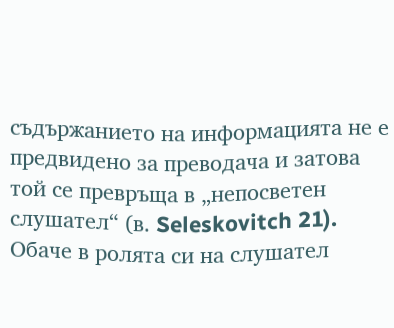съдържанието на информацията не е предвидено за преводача и затова той се превръща в „непосветен слушател“ (в. Seleskovitch 21). Обаче в ролята си на слушател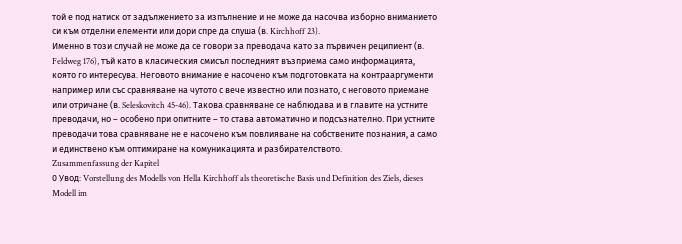той е под натиск от задължението за изпълнение и не може да насочва изборно вниманието си към отделни елементи или дори спре да слуша (в. Kirchhoff 23).
Именно в този случай не може да се говори за преводача като за първичен реципиент (в. Feldweg 176), тъй като в класическия смисъл последният възприема само информацията, която го интересува. Неговото внимание е насочено към подготовката на контрааргументи например или със сравняване на чутото с вече известно или познато, с неговото приемане или отричане (в. Seleskovitch 45-46). Такова сравняване се наблюдава и в главите на устните преводачи, но – особено при опитните – то става автоматично и подсъзнателно. При устните преводачи това сравняване не е насочено към повлияване на собствените познания, а само и единствено към оптимиране на комуникацията и разбирателството.
Zusammenfassung der Kapitel
0 Увод: Vorstellung des Modells von Hella Kirchhoff als theoretische Basis und Definition des Ziels, dieses Modell im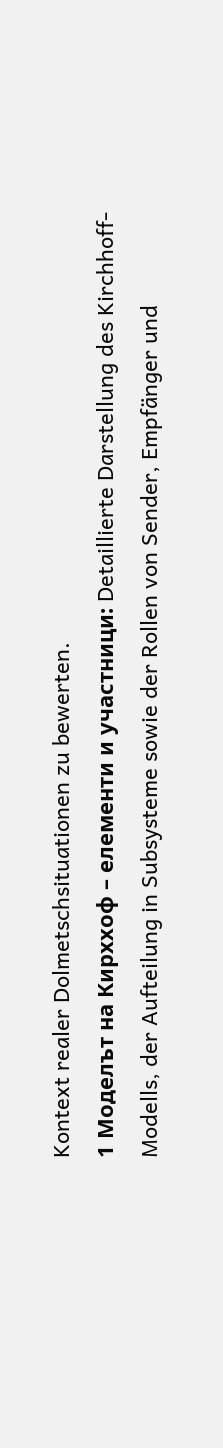Kontext realer Dolmetschsituationen zu bewerten.
1 Моделът на Кирххоф – елементи и участници: Detaillierte Darstellung des Kirchhoff-Modells, der Aufteilung in Subsysteme sowie der Rollen von Sender, Empfänger und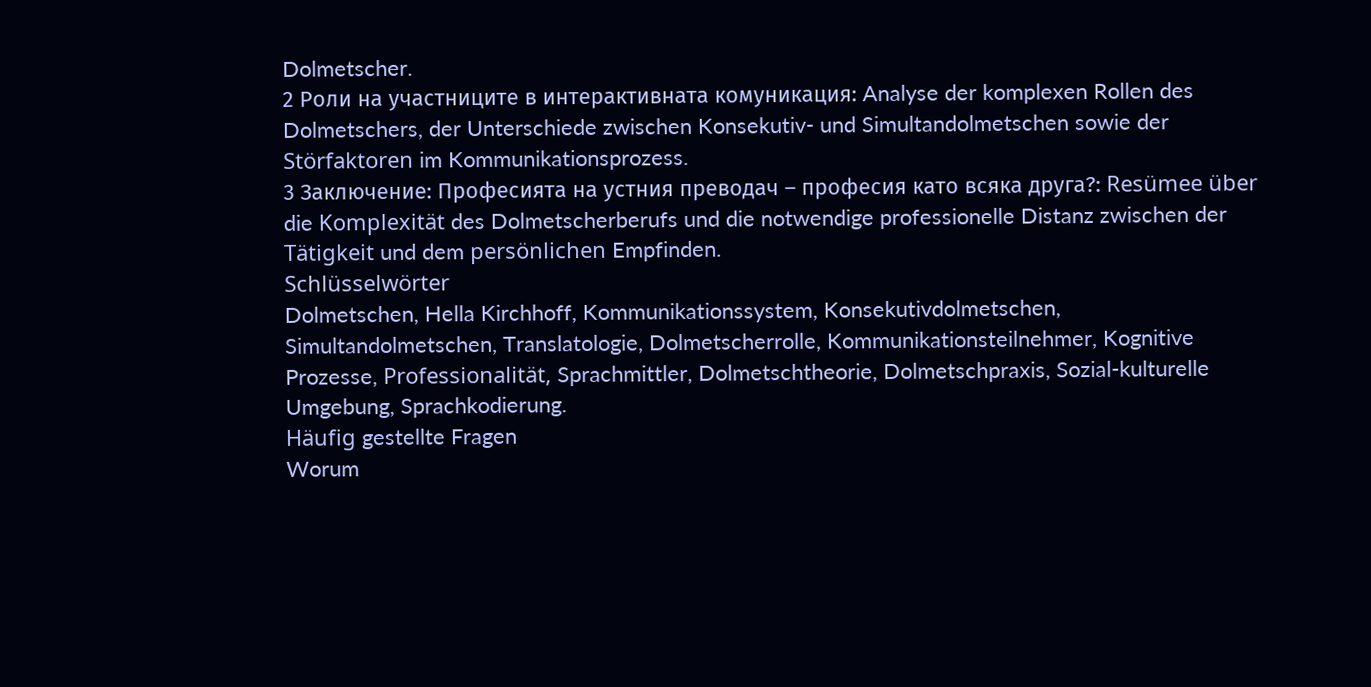Dolmetscher.
2 Роли на участниците в интерактивната комуникация: Analyse der komplexen Rollen des Dolmetschers, der Unterschiede zwischen Konsekutiv- und Simultandolmetschen sowie der Störfaktoren im Kommunikationsprozess.
3 Заключение: Професията на устния преводач – професия като всяка друга?: Resümee über die Komplexität des Dolmetscherberufs und die notwendige professionelle Distanz zwischen der Tätigkeit und dem persönlichen Empfinden.
Schlüsselwörter
Dolmetschen, Hella Kirchhoff, Kommunikationssystem, Konsekutivdolmetschen, Simultandolmetschen, Translatologie, Dolmetscherrolle, Kommunikationsteilnehmer, Kognitive Prozesse, Professionalität, Sprachmittler, Dolmetschtheorie, Dolmetschpraxis, Sozial-kulturelle Umgebung, Sprachkodierung.
Häufig gestellte Fragen
Worum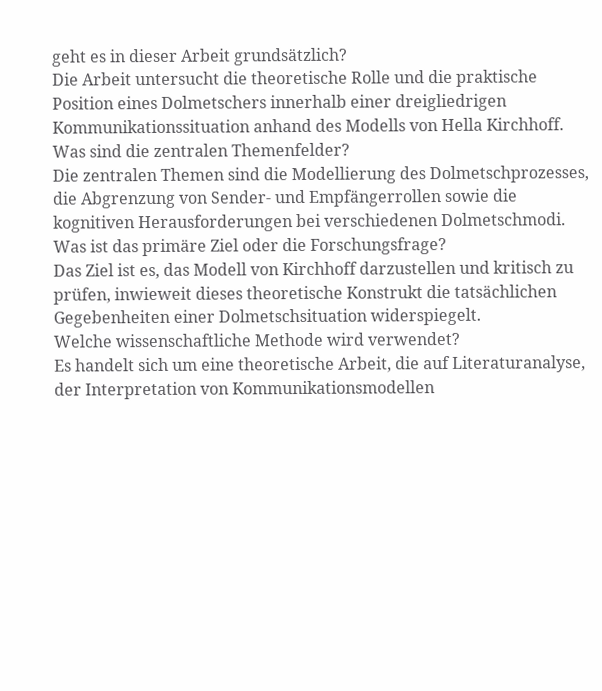geht es in dieser Arbeit grundsätzlich?
Die Arbeit untersucht die theoretische Rolle und die praktische Position eines Dolmetschers innerhalb einer dreigliedrigen Kommunikationssituation anhand des Modells von Hella Kirchhoff.
Was sind die zentralen Themenfelder?
Die zentralen Themen sind die Modellierung des Dolmetschprozesses, die Abgrenzung von Sender- und Empfängerrollen sowie die kognitiven Herausforderungen bei verschiedenen Dolmetschmodi.
Was ist das primäre Ziel oder die Forschungsfrage?
Das Ziel ist es, das Modell von Kirchhoff darzustellen und kritisch zu prüfen, inwieweit dieses theoretische Konstrukt die tatsächlichen Gegebenheiten einer Dolmetschsituation widerspiegelt.
Welche wissenschaftliche Methode wird verwendet?
Es handelt sich um eine theoretische Arbeit, die auf Literaturanalyse, der Interpretation von Kommunikationsmodellen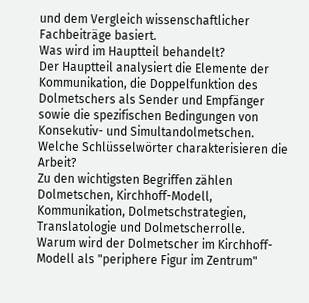und dem Vergleich wissenschaftlicher Fachbeiträge basiert.
Was wird im Hauptteil behandelt?
Der Hauptteil analysiert die Elemente der Kommunikation, die Doppelfunktion des Dolmetschers als Sender und Empfänger sowie die spezifischen Bedingungen von Konsekutiv- und Simultandolmetschen.
Welche Schlüsselwörter charakterisieren die Arbeit?
Zu den wichtigsten Begriffen zählen Dolmetschen, Kirchhoff-Modell, Kommunikation, Dolmetschstrategien, Translatologie und Dolmetscherrolle.
Warum wird der Dolmetscher im Kirchhoff-Modell als "periphere Figur im Zentrum"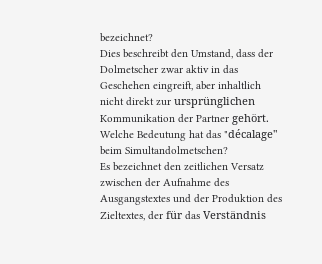bezeichnet?
Dies beschreibt den Umstand, dass der Dolmetscher zwar aktiv in das Geschehen eingreift, aber inhaltlich nicht direkt zur ursprünglichen Kommunikation der Partner gehört.
Welche Bedeutung hat das "décalage" beim Simultandolmetschen?
Es bezeichnet den zeitlichen Versatz zwischen der Aufnahme des Ausgangstextes und der Produktion des Zieltextes, der für das Verständnis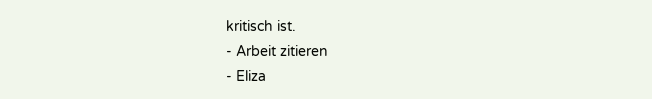kritisch ist.
- Arbeit zitieren
- Eliza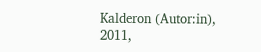Kalderon (Autor:in), 2011,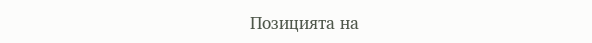Позицията на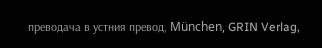преводача в устния превод, München, GRIN Verlag,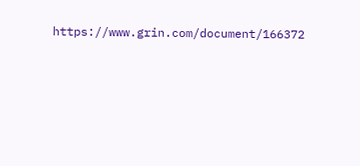https://www.grin.com/document/166372